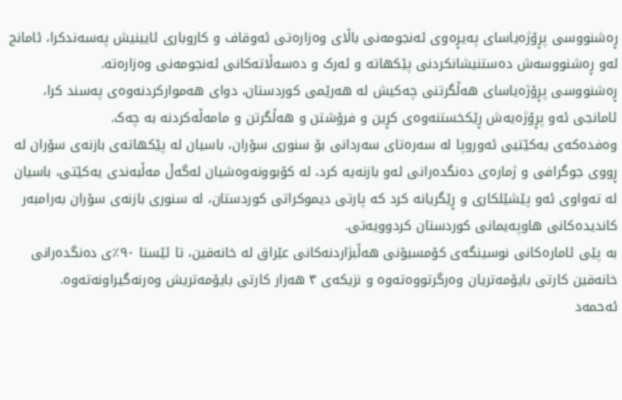ڕەشنووسی پڕۆژەیاسای پەیڕەوی ئەنجومەنی باڵای وەزارەتی ئەوقاف و کاروباری ئایینیش پەسەندکرا، ئامانج لەو ڕەشنووسەش دەستنیشانکردنی پێکھاتە و ئەرک و دەسەڵاتەکانی ئەنجومەنی وەزارەتە.
ڕەشنووسی پڕۆژەیاسای ھەڵگرتنی چەکیش لە ھەرێمی کوردستان، دوای ھەموارکردنەوەی پەسند کرا، ئامانجی ئەو پڕۆژەیەش ڕێکخستنەوەی کڕین و فرۆشتن و ھەڵگرتن و مامەڵەکردنە بە چەک.
وەفدەکەی یەکێتیی ئەوروپا لە سەرەتای سەردانی بۆ سنوری سۆران، باسیان لە پێکھاتەی بازنەی سۆران لە ڕووی جوگرافی و ژمارەی دەنگدەرانی ئەو بازنەیە کرد، لە کۆبوونەوەشیان لەگەڵ مەڵبەندی یەکێتی، باسیان لە تەواوی ئەو پێشێلکاری و ڕێگریانە کرد کە پارتی دیموکراتی کوردستان، لە سنوری بازنەی سۆران بەرامبەر کاندیدەکانی ھاوپەیمانی کوردستان کردوویەتی.
بە پێی ئامارەکانی نوسینگەی کۆمسیۆنی ھەڵبژاردنەکانی عێراق لە خانەقین، تا ئێستا ٩٠٪ی دەنگدەرانی خانەقین کارتی بایۆمەتریان وەرگرتووەتەوە و نزیکەی ٣ ھەزار کارتی بایۆمەتریش وەرنەگیراونەتەوە.
ئەحمەد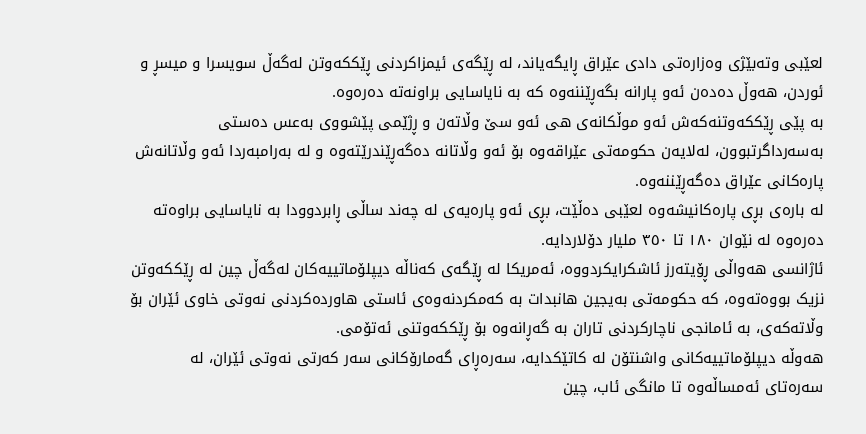لعێبی وتەبێژی وەزارەتی دادی عێراق ڕایگەیاند، لە ڕێگەی ئیمزاکردنی ڕێککەوتن لەگەڵ سویسرا و میسڕ و ئوردن، ھەوڵ دەدەن ئەو پارانە بگەڕێننەوە کە بە نایاسایی براونەتە دەرەوە.
بە پێی ڕێککەوتنەکەش ئەو موڵکانەی ھی ئەو سێ وڵاتەن و ڕژێمی پێشووی بەعس دەستی بەسەرداگرتبوون، لەلایەن حکومەتی عێراقەوە بۆ ئەو وڵاتانە دەگەڕێندرێتەوە و لە بەرامبەردا ئەو وڵاتانەش پارەکانی عێراق دەگەڕێننەوە.
لە بارەی بڕی پارەکانیشەوە لعێبی دەڵێت، بڕی ئەو پارەیەی لە چەند ساڵی ڕابردوودا بە نایاسایی براوەتە دەرەوە لە نێوان ١٨٠ تا ٣٥٠ ملیار دۆلاردایە.
ئاژانسی ھەواڵی ڕۆیتەرز ئاشکرایکردووە، ئەمریکا لە ڕێگەی کەناڵە دیپلۆماتییەکان لەگەڵ چین لە ڕێککەوتن نزیک بووەتەوە، کە حکومەتی بەیجین ھانبدات بە کەمکردنەوەی ئاستی ھاوردەکردنی نەوتی خاوی ئێران بۆ وڵاتەکەی، بە ئامانجی ناچارکردنی تاران بە گەڕانەوە بۆ ڕێککەوتنی ئەتۆمی.
ھەوڵە دیپلۆماتییەکانی واشنتۆن لە کاتێکدایە، سەرەڕای گەمارۆکانی سەر کەرتی نەوتی ئێران، لە سەرەتای ئەمساڵەوە تا مانگی ئاب، چین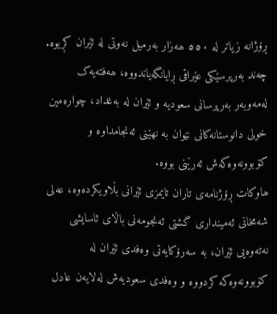ڕۆژانە زیاتر لە ٥٥٠ ھەزار بەرمیل نەوتی لە ئێران کڕیوە.
چەند بەرپرسێکی عێراقی ڕایانگەیاندووە، ھەفتەیەک لەمەوبەر بەرپرسانی سعودیە و ئێران لە بەغداد، چوارەمین خولی دانوستانەکانی نێوان بە نھێنی ئەنجامداوە و کۆبوونەوەکەش ئەرێنی بووە.
ھاوکات ڕۆژنامەی تاران تایمزی ئێرانی بڵاویکردەوە، عەلی شەمخانی ئەمینداری گشتی ئەنجومەنی باڵای ئاسایشی نەتەوەیی ئێران، بە سەرۆکایەتی وەفدی ئێران لە کۆبوونەوەکە کردووە و وەفدی سعودیەش لەلایەن عادل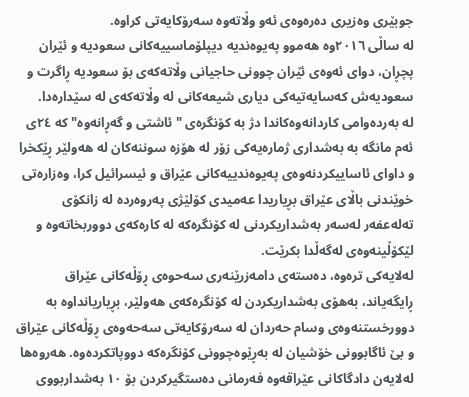جوبێری وەزیری دەرەوەی ئەو وڵاتەوە سەرۆکایەتی کراوە.
لە ساڵی ٢٠١٦وە ھەموو پەیوەندیە دیپلۆماسییەکانی سعودیە و ئێران پچڕان، دوای ئەوەی ئێران چوونی حاجیانی وڵاتەکەی بۆ سعودیە ڕاگرت و سعودیەش کەسایەتیەکی دیاری شیعەکانی لە وڵاتەکەی لە سێدارەدا.
لە بەردەوامی کاردانەوەکاندا دژ بە کۆنگرەی "ئاشتی و گەڕانەوە" کە ٢٤ی ئەم مانگە بە بەشداری ژمارەیەکی زۆر لە ھۆزە سوننەکان لە ھەولێر ڕێکخرا و داوای ئاساییکردنەوەی پەیوەندییەکانی عێراق و ئیسرائیل کرا، وەزارەتی خوێندنی باڵای عێراق بڕیاریدا عەمیدی کۆلێژی پەروەردە لە زانکۆی تەلەعفەر لەسەر بەشداریکردنی لە کۆنگرەکە لە کارەکەی دووربخاتەوە و لێکۆڵینەوەی لەگەڵدا بکرێت.
لەلایەکی ترەوە، دەستەی دامەزرێنەری سەحوەی ڕۆڵەکانی عێراق ڕایگەیاند، بەھۆی بەشداریکردن لە کۆنگرەکەی ھەولێر، بڕیاریانداوە بە دوورخستنەوەی وسام حەردان لە سەرۆکایەتی سەحەوەی ڕۆڵەکانی عێراق و بێ ئاگابوونی خۆشیان لە بەڕێوەچوونی کۆنگرەکە دووپاتکردەوە. ھەروەھا لەلایەن دادگاکانی عێراقەوە فەرمانی دەستگیرکردن بۆ ١٠ بەشداربووی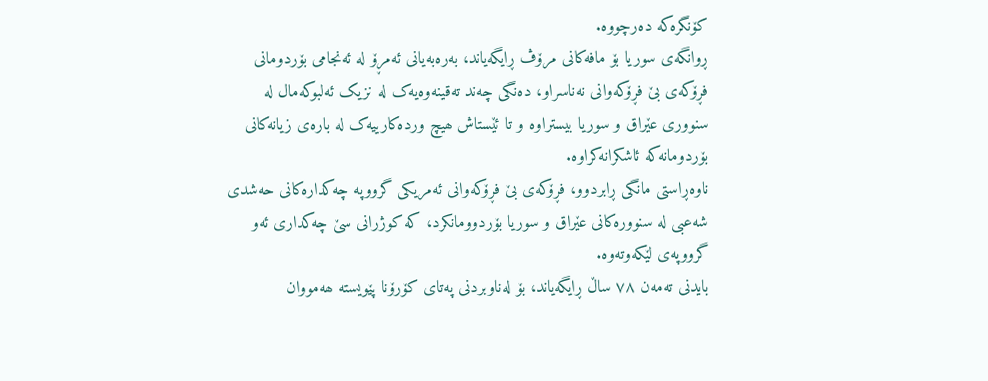کۆنگرەکە دەرچووە.
ڕوانگەی سوریا بۆ مافەکانی مرۆڤ ڕایگەیاند، بەرەبەیانی ئەمڕۆ لە ئەنجامی بۆردومانی فڕۆکەی بێ فڕۆکەوانی نەناسراو، دەنگی چەند تەقینەوەیەک لە نزیک ئەلبوکەمال لە سنووری عێراق و سوریا بیستراوە و تا ئێستاش ھیچ وردەکارییەک لە بارەی زیانەکانی بۆردومانەکە ئاشکرانەکراوە.
ناوەڕاستی مانگی ڕابردوو، فڕۆکەی بێ فڕۆکەوانی ئەمریکی گرووپە چەکدارەکانی حەشدی شەعبی لە سنوورەکانی عێراق و سوریا بۆردوومانکرد، کە کوژرانی سێ چەکداری ئەو گرووپەی لێکەوتەوە.
بایدنی تەمەن ٧٨ ساڵ ڕایگەیاند، بۆ لەناوبردنی پەتای کۆرۆنا پێویستە ھەمووان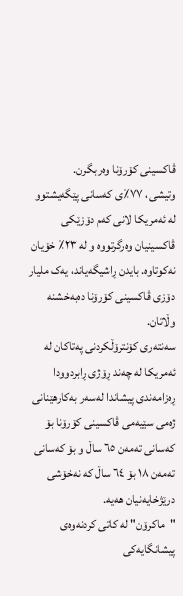ڤاکسینی کۆرۆنا وەربگرن.
وتیشی، ٧٧٪ی کەسانی پێگەیشتوو لە ئەمریکا لانی کەم دۆزێکی ڤاکسینیان وەرگرتووە و لە ٢٣٪ خۆیان نەکوتاوە. بایدن ڕاشیگەیاند، یەک ملیار دۆزی ڤاکسینی کۆرۆنا دەبەخشنە وڵاتان.
سەنتەری کۆنترۆڵکردنی پەتاکان لە ئەمریکا لە چەند ڕۆژی ڕابردوودا ڕەزامەندی پیشاندا لەسەر بەکارھێنانی ژەمی سێیەمی ڤاکسینی کۆرۆنا بۆ کەسانی تەمەن ٦٥ ساڵ و بۆ کەسانی تەمەن ١٨ بۆ ٦٤ ساڵ کە نەخۆشی درێژخایەنیان ھەیە.
"ماکرۆن" لە کاتی کردنەوەی پیشانگایەکی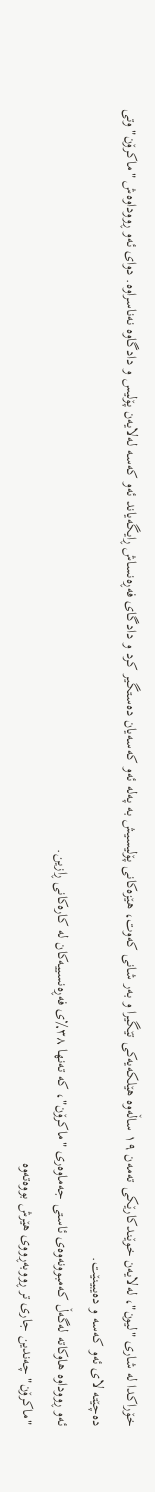خۆراکدا لە شاری "لیون"، لەلایەن خوێندکارێکی تەمەن ١٩ ساڵەوە ھێلکەیەکی تێگیرا و بەر شانی کەوت، ھێزەکانی پۆلیسیش بە پەلە ئەو کەسەیان دەستگیر کرد و دادگای فەڕەنساش ڕایگەیاند ئەو کەسە لەلایەن پۆلیس و دادگاوە نەناسراوە. دوای ئەو ڕووداوەش "ماکرۆن" وتی دەچێتە لای ئەو کەسە و دەیبینێت.
ئەو ڕووداوە ھاوکاتە لەگەڵ کەمبوونەوەی ئاستی جەماوەری "ماکرۆن"، کە تەنھا ٣٨٪ی فەڕەنسییەکان لە کارەکانی ڕازین.
"ماکرۆن" چەندین جاری تر ڕووبەڕووی ھێرش بووەتەوە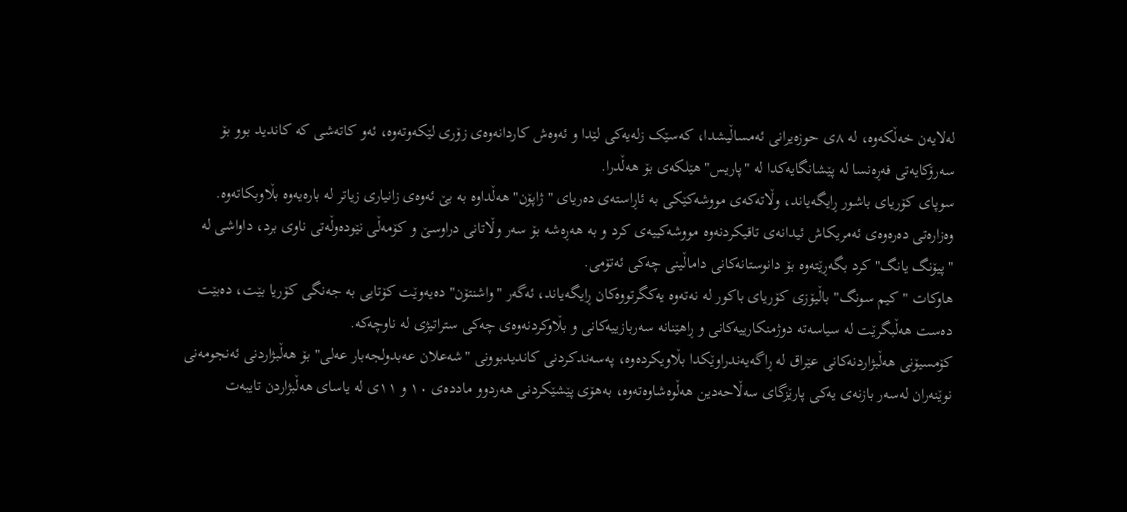لەلایەن خەڵکەوە، لە ٨ی حوزەیرانی ئەمساڵیشدا، کەسێک زلەیەکی لێدا و ئەوەش کاردانەوەی زۆری لێکەوتەوە، ئەو کاتەشی کە کاندید بوو بۆ سەرۆکایەتی فەڕەنسا لە پێشانگایەکدا لە "پاریس" ھێلکەی بۆ ھەڵدرا.
سوپای کۆریای باشور ڕایگەیاند، وڵاتەکەی مووشەکێکی بە ئاڕاستەی دەریای "ژاپۆن" ھەڵداوە بە بێ ئەوەی زانیاری زیاتر لە بارەیەوە بڵاوبکاتەوە.
وەزارەتی دەرەوەی ئەمریکاش ئیدانەی تاقیکردنەوە مووشەکییەی کرد و بە ھەڕەشە بۆ سەر وڵاتانی دراوسێ و کۆمەڵی نێودەوڵەتی ناوی برد، داواشی لە "پیۆنگ یانگ" کرد بگەڕێتەوە بۆ دانوستانەکانی داماڵینی چەکی ئەتۆمی.
ھاوکات "کیم سونگ" باڵیۆزی کۆریای باکور لە نەتەوە یەکگرتووەکان ڕایگەیاند، ئەگەر "واشنتۆن" دەیەوێت کۆتایی بە جەنگی کۆریا بێت، دەبێت دەست ھەڵبگرێت لە سیاسەتە دوژمنکارییەکانی و ڕاھێنانە سەربازییەکانی و بڵاوکردنەوەی چەکی ستراتیژی لە ناوچەکە.
کۆمسیۆنی ھەڵبژاردنەکانی عێراق لە ڕاگەیەندراوێکدا بڵاویکردەوە، پەسەندکردنی کاندیدبوونی "شەعلان عەبدولجەبار عەلی" بۆ ھەڵبژاردنی ئەنجومەنی نوێنەران لەسەر بازنەی یەکی پارێزگای سەڵاحەدین ھەڵوەشاوەتەوە، بەھۆی پێشێکردنی ھەردوو ماددەی ١٠ و ١١ی لە یاسای ھەڵبژاردن تایبەت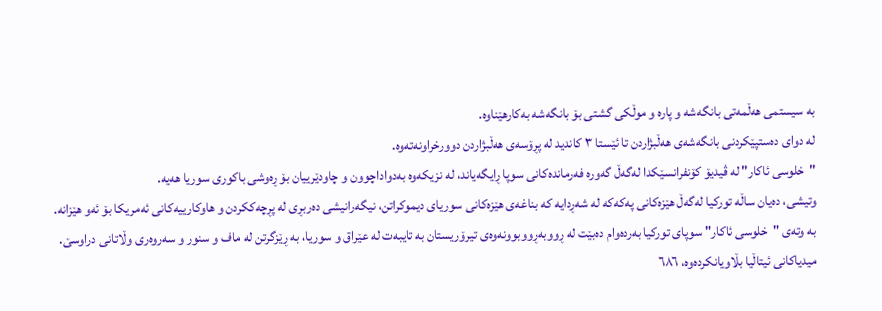بە سیستمی ھەڵمەتی بانگەشە و پارە و موڵکی گشتی بۆ بانگەشە بەکارھێناوە.
لە دوای دەستپێکردنی بانگەشەی ھەڵبژاردن تا ئێستا ٣ کاندید لە پڕۆسەی ھەڵبژاردن دوورخراونەتەوە.
"خلوسی ئاکار" لە ڤیدیۆ کۆنفرانسێکدا لەگەڵ گەورە فەرماندەکانی سوپا ڕایگەیاند، لە نزیکەوە بەدواداچوون و چاودێرییان بۆ ڕەوشی باکوری سوریا ھەیە.
وتیشی، دەیان ساڵە تورکیا لەگەڵ ھێزەکانی پەکەکە لە شەڕدایە کە بناغەی ھێزەکانی سوریای دیموکراتن، نیگەرانیشی دەربڕی لە پڕچەککردن و ھاوکارییەکانی ئەمریکا بۆ ئەو ھێزانە.
بە وتەی "خلوسی ئاکار" سوپای تورکیا بەردەوام دەبێت لە ڕووبەڕووبوونەوەی تیرۆریستان بە تایبەت لە عێراق و سوریا، بە ڕێزگرتن لە ماف و سنور و سەروەری وڵاتانی دراوسێ.
میدیاکانی ئیتاڵیا بڵاویانکردەوە، ٦٨٦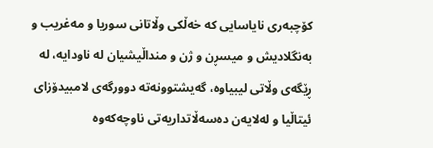کۆچبەری نایاسایی کە خەڵکی وڵاتانی سوریا و مەغریب و بەنگلادیش و میسڕن و ژن و منداڵیشیان لە ناودایە، لە ڕێگەی وڵاتی لیبیاوە، گەیشتوونەتە دوورگەی لامبیدۆزای ئیتاڵیا و لەلایەن دەسەڵاتداریەتی ناوچەکەوە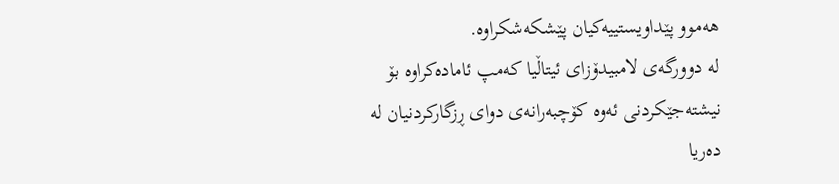ھەموو پێداویستییەکیان پێشکەشکراوە.
لە دوورگەی لامبیدۆزای ئیتاڵیا کەمپ ئامادەکراوە بۆ نیشتەجێکردنی ئەوە کۆچبەرانەی دوای ڕزگارکردنیان لە دەریا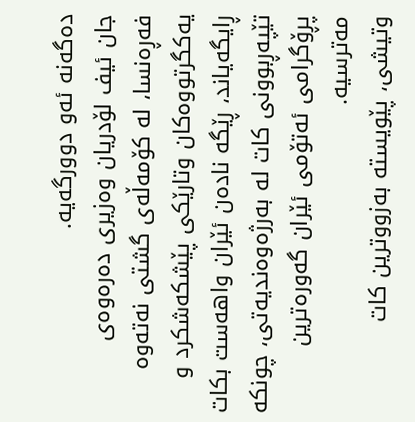دەگەنە ئەو دوورگەیە.
جان ئیف لۆدریان وەزیری دەرەوەی فەڕەنسا، لە کۆمەڵەی گشتی نەتەوە یەکگرتووەکان وتارێکی پێشکەشکرد و ڕایگەیاند، ڕێگە نادەن ئێران واھەست بکات تێپەڕبوونی کات لە بەرژەوەندیەتی، چونکە پڕۆگرامی ئەتۆمی ئێران گەورەترین مەترسیە.
وتیشی، پێویستە بەزووترین کات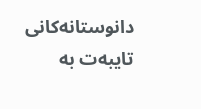دانوستانەکانی تایبەت بە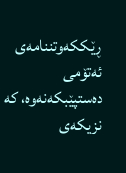ڕێککەوتننامەی ئەتۆمی دەستپێبکەنەوە، کە نزیکەی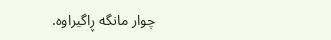چوار مانگە ڕاگیراوە.